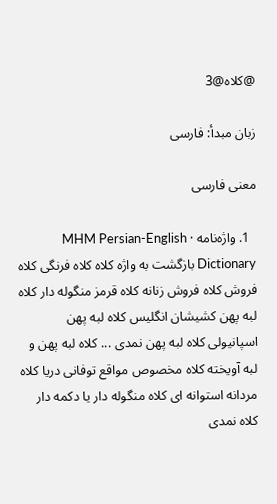@کلاه@3

زبان مبدأ: فارسی

معنی فارسی

  1. واژه‌نامه · MHM Persian-English Dictionary بازگشت به واژه کلاه کلاه فرنگى کلاه فروش کلاه فروش زنانه کلاه قرمز منگوله دار کلاه لبه پهن کشيشان انگليس کلاه لبه پهن اسپانيولى کلاه لبه پهن نمدى ... کلاه لبه پهن و لبه آويخته کلاه مخصوص مواقع توفانى دريا کلاه مردانه استوانه اى کلاه منگوله دار يا دکمه دار کلاه نمدى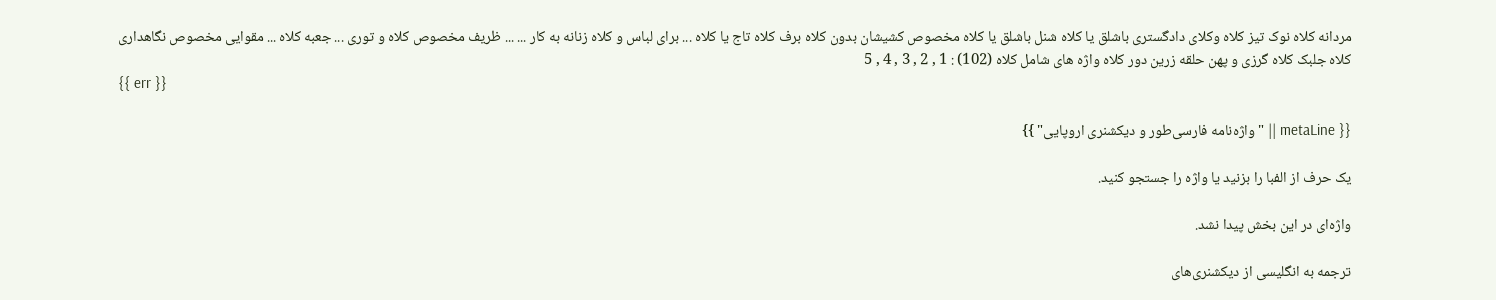مردانه کلاه نوک تيز کلاه وکلاى دادگسترى باشلق يا کلاه شنل باشلق يا کلاه مخصوص کشيشان بدون کلاه برف کلاه تاج يا کلاه ... براى لباس و کلاه زنانه به کار ... ... ظريف مخصوص کلاه و تورى ... جعبه کلاه ... مقوايى مخصوص نگاهدارى کلاه جلبک کلاه گرزى و پهن حلقه زرين دور کلاه واژه هاى شامل کلاه (102) : 1 , 2 , 3 , 4 , 5
{{ err }}

{{ metaLine || "واژه‌نامه فارسی‌طور و دیکشنری اروپایی" }}

یک حرف از الفبا را بزنید یا واژه را جستجو کنید.

واژه‌ای در این بخش پیدا نشد.

ترجمه به انگلیسی از دیکشنری‌های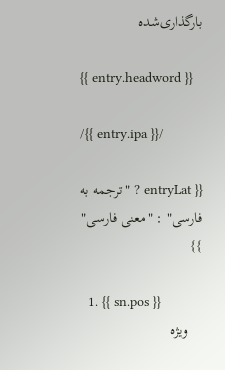بارگذاری‌شده

{{ entry.headword }}

/{{ entry.ipa }}/

{{ entryLat ? "ترجمه به فارسی" : "معنی فارسی" }}

  1. {{ sn.pos }}
    ویژه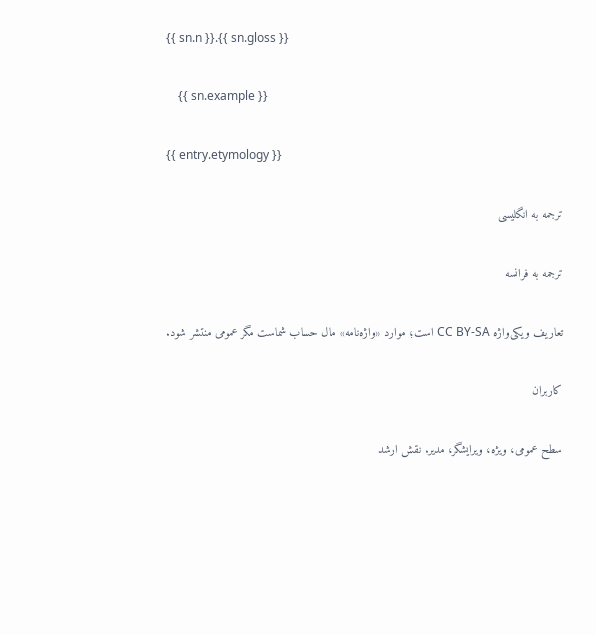{{ sn.n }}.{{ sn.gloss }}

    {{ sn.example }}

{{ entry.etymology }}

ترجمه به انگلیسی

ترجمه به فرانسه

تعاریف ویکی‌واژه CC BY-SA است؛ موارد «واژه‌نامه» مال حساب شماست مگر عمومی منتشر شود.

کاربران

سطح عمومی، ویژه، ویرایشگر، مدیر. نقش ارشد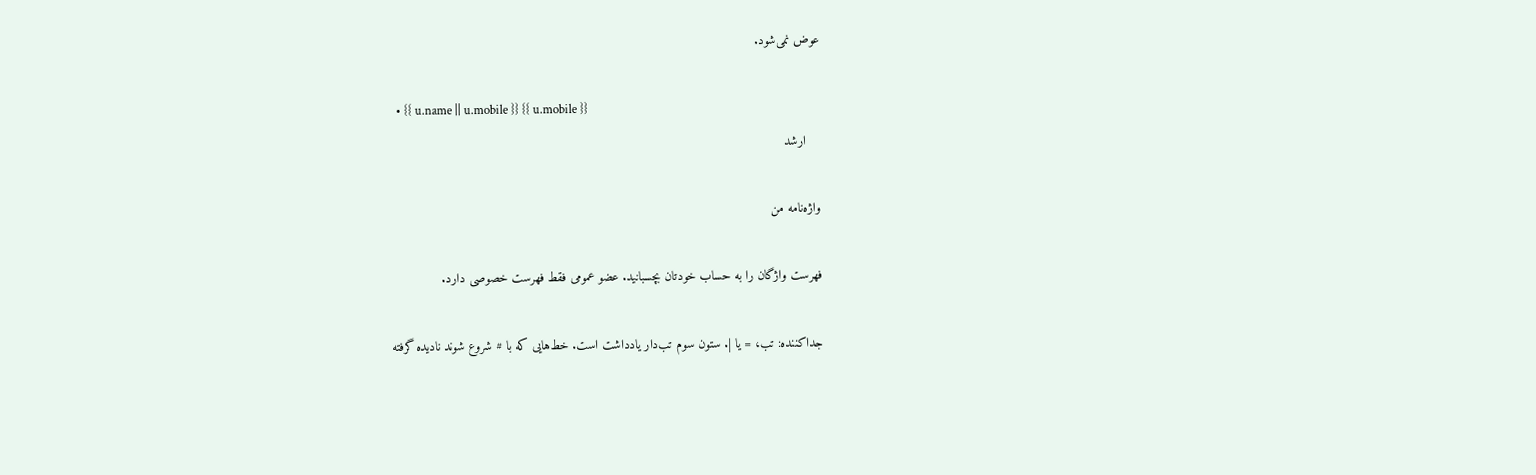عوض نمی‌شود.

  • {{ u.name || u.mobile }} {{ u.mobile }}
    ارشد

واژه‌نامه من

فهرست واژگان را به حساب خودتان بچسبانید. عضو عمومی فقط فهرست خصوصی دارد.

جداکننده: تب، = یا |. ستون سوم تب‌دار یادداشت است. خط‌هایی که با # شروع شوند نادیده گرفته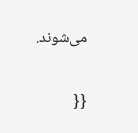می‌شوند.

{{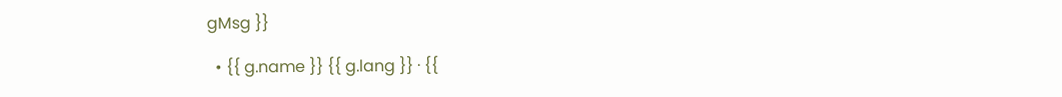gMsg }}

  • {{ g.name }} {{ g.lang }} · {{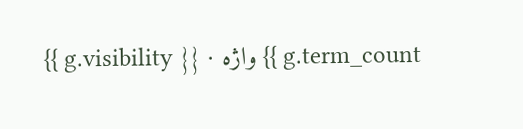g.term_count }} واژه · {{ g.visibility }}